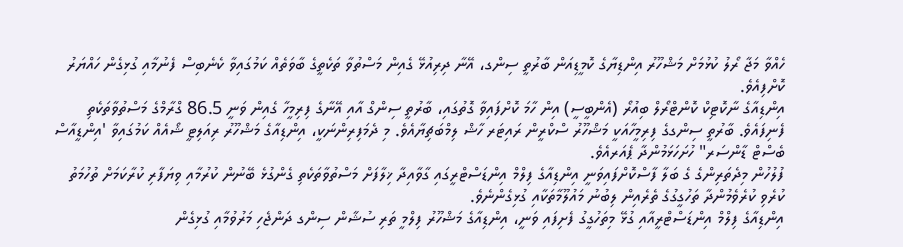ހެއްވާ މަޖާ ރޯލު ކުޅުމަށް މަޝްހޫރު އިންޑިޔާގެ ކޮމީޑިއަން ބާރުތީ ސިންގ، އޭނާ ދިރިއުޅޭ ގެއިން މަސްތުވާ ތަކެތީގެ ބާވަތެއް ކަމުގައިވާ ކެނެބިސް ފެނުމާއި ގުޅިގެން ހައްޔަރު ކޮށްފިއެވެ.
އިންޑިއާގެ ނާކޮޓިކް ކޮންޓްރޯލް ބިއުރޯ (އެންބީސީ) އިން ހާމަ ކޮށްފައިވާ ގޮތުގައި، ބާރުތީ ސިންގް އާއި އޭނާގެ ފިރިމީހާ ގެއިން ވަނީ 86.5 ގްރާމްގެ މަސްތުވާތަކެތި ފެނިފައެވެ. ބާރުތީ ސިންގގެ ފިރިމީހާއަކީ މަޝްހޫރު ސްކްރީން ރައިޓަރ ހާޝް ލިމްބަޗިޔާއެވެ. މި ދެމަފިރިންނަކީ، އިންޑިއާގެ މަޝްހޫރު ރިއަލިޓީ ޝޯއެއް ކަމުގައިވާ 'އިންޑީއާސް ބެސްޓް ޑާންސަރ" ހުށަހަޅަމުންދާ ޕެއަރއެވެ.
ފުލުހުން މިދެތަރިންގެ ގެ ބަލާ ފާސްކޮށްފައިވަނީ އިންޑިއާގެ ފިލްމް އިންޑަސްޓްރީގައި ގާވާއިދާ ޚިލާފަށް މަސްތުވާތަކެތި ގެންގުޅެ ބޭނުން ކުރުމާއި ވިޔަފާރި ކުރާކަމަށް ތުހުމަތު ކުރެވި ކުރެވެމުންދާ ތަހުގީގުގެ ތެރެއިން ލިބުނު މައުލޫމާތަކާއި ގުޅިގެންނެވެ.
އިންޑިއާގެ ފިލްމް އިންޑަސްޓްރީއާއި ގުޅޭ މިތަހުގީގު ފެށިފައި ވަނީ، އިންޑިއާގެ މަޝްހޫރު ފިލްމީ ތަރި ސުޝާން ސިންގ ދަންޖެހި މަރުވުމާއި ގުޅިގެން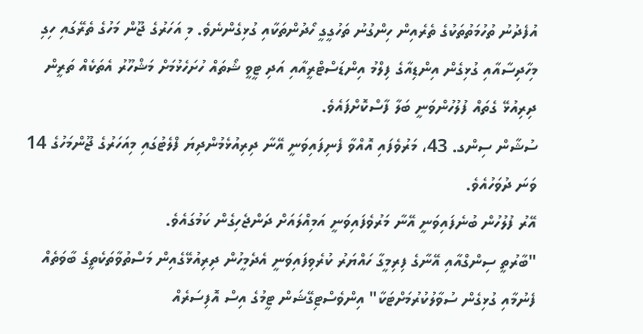އުފެދުނު ތުހުމަތުތަކުގެ ތެރެއިން ހިންގުނު ތަހުގީގީ ހޯދުންތަކާއި ގުޅިގެންނެވެ. މި އަހަރުގެ ޖޫން މަހުގެ ތެރޭގައި ހިގި މިހާދިސާއާއި ގުޅިގެން އިންޑިއާގެ ފިލްމު އިންޑަސްޓްރީއާއި އަދި ޓީވީ ޝޯތައް ހުށަހެޅުމަށް މަޝްހޫރު އެތަކެއް ތަރީން ދިރިއުޅޭ ގެތައް ފުލުހުންވަނީ ބަލާ ފާސްކޮށްފައެވެ.
ސުޝާން ސިންގ. 43، މަރުވެފައި އޮއްވާ ފެނިފައިވަނީ އޭނާ ދިރިއުޅެމުންދިޔަ ފްލެޓުގައި މިއަހަރުގެ ޖޫންމަހުގެ 14 ވަނަ ދުވަހުއެވެ.
އޭރު ފުލުހުން ބުނެފައިވަނީ އޭނާ މަރުވެފައިވަނީ އަމިއްލައަށް ދަންޖެހިގެން ކަމުގައެވެ.
"ބާރުތީ ސިންގްއާއި އޭނާގެ ފިރިމީގާ ހައްޔަރު ކުރެވިފައިވަނީ އެދެމީހުން ދިރިއުޅޭގެއިން މަސްތުވާތަކެތީގެ ބާވަތެއް ފެނުމާއި ގުޅިގެން ސުވާލުކުރުމަށްޓަކާ" އިންވެސްޓިގޭޝަން ޓީމުގެ އިސް އޮފިސަރެއް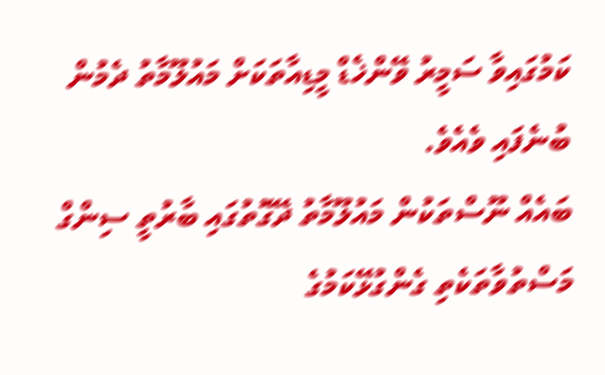ކަމުގައިވާ ސަމީރު ވޭންޚެޑް މީޑިއާތަކަށް މައުލޫމާތު ދެމުން ބުނެފައި ވެއެވެ.
ބައެއް ނޫސްތަކުން މައުލޫމާތު ދޭގޮތުގައި ބާރުތީ ސިންގް މަސްތުވާތަކެތި ގެންގުޅޭކަމުގެ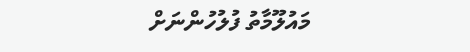މައުލޫމާތު ފުލުހުންނަށް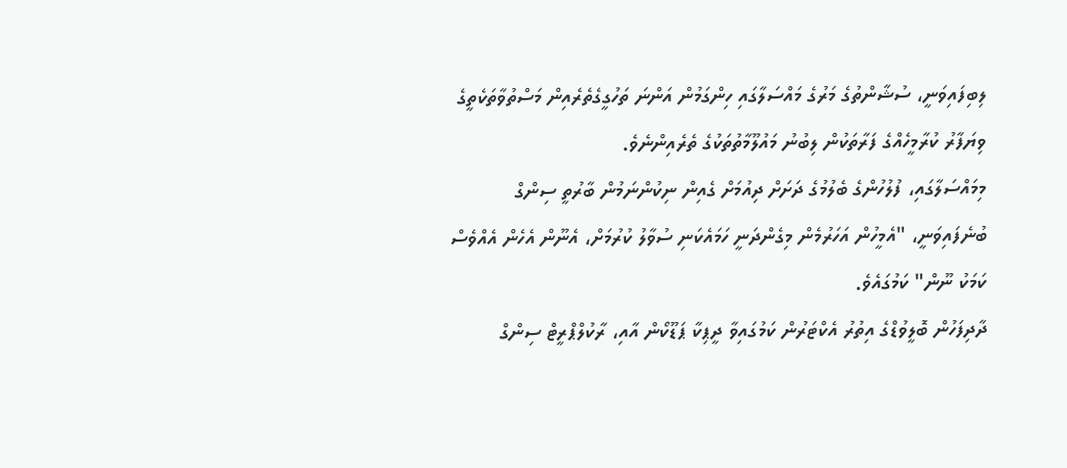ލިބިފައިވަނީ، ސުޝާންތުގެ މަރުގެ މައްސަލާގައި ހިންގަމުން އަންނަ ތަހުގީގެތެރެއިން މަސްތުވާތަކެތީގެ ވިޔަފާރު ކުރާމީހެއްގެ ފަރާތަކުން ލިބުނު މައުލޫމާތުތަކުގެ ތެރެއިންނެވެ.
މިމައްސަލާގައި، ފުލުހުންގެ ބެލުމުގެ ދަށަށް ދިއުމަށް ގެއިން ނިކުންނަމުން ބާރުތީ ސިންގް ބުނެފައިވަނީ، "އެމީހުން އަހަރުމެން މިގެންދަނީ ހަމައެކަނި ސުވާލު ކުރުމަށް، އެނޫން އެހެން އެއްވެސް ކަމަކު ނޫން" ކަމުގައެވެ.
ދާދިފަހުން ބޮލީވުޑްގެ އިތުރު އެކްޓަރުން ކަމުގައިވާ ދީޕިކާ ޕަޑޫކޯން އާއި، ރާކުލްޕްރީޓް ސިންގް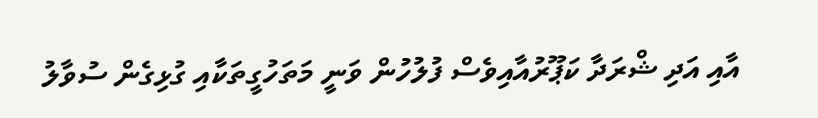އާއި އަދި ޝްރަދާ ކަޕޫރުއާއިވެސް ފުލުހުން ވަނީ މަތަހުގީތަކާއި ގުޅިގެން ސުވާލު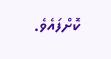ކޮށްފައެވެ.